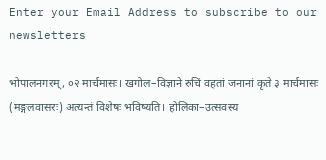Enter your Email Address to subscribe to our newsletters

भोपालनगरम्, ०२ मार्चमासः। खगोल–विज्ञाने रुचिं वहतां जनानां कृते ३ मार्चमासः (मङ्गलवासरः) अत्यन्तं विशेषः भविष्यति। होलिका–उत्सवस्य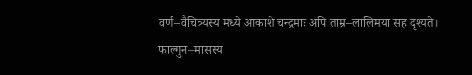वर्ण–वैचित्र्यस्य मध्ये आकाशे चन्द्रमाः अपि ताम्र–लालिमया सह दृश्यते। फाल्गुन–मासस्य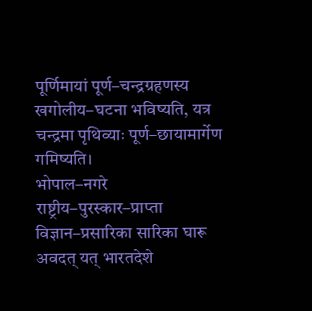पूर्णिमायां पूर्ण–चन्द्रग्रहणस्य खगोलीय–घटना भविष्यति, यत्र चन्द्रमा पृथिव्याः पूर्ण–छायामार्गेण गमिष्यति।
भोपाल–नगरे राष्ट्रीय–पुरस्कार–प्राप्ता विज्ञान–प्रसारिका सारिका घारू अवदत् यत् भारतदेशे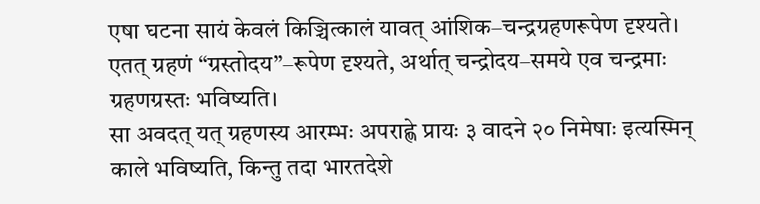एषा घटना सायं केवलं किञ्चित्कालं यावत् आंशिक–चन्द्रग्रहणरूपेण दृश्यते। एतत् ग्रहणं “ग्रस्तोदय”–रूपेण दृश्यते, अर्थात् चन्द्रोदय–समये एव चन्द्रमाः ग्रहणग्रस्तः भविष्यति।
सा अवदत् यत् ग्रहणस्य आरम्भः अपराह्णे प्रायः ३ वादने २० निमेषाः इत्यस्मिन् काले भविष्यति, किन्तु तदा भारतदेशे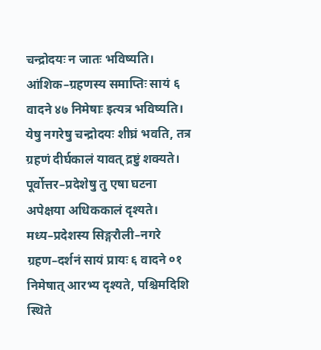चन्द्रोदयः न जातः भविष्यति। आंशिक–ग्रहणस्य समाप्तिः सायं ६ वादने ४७ निमेषाः इत्यत्र भविष्यति। येषु नगरेषु चन्द्रोदयः शीघ्रं भवति, तत्र ग्रहणं दीर्घकालं यावत् द्रष्टुं शक्यते। पूर्वोत्तर–प्रदेशेषु तु एषा घटना अपेक्षया अधिककालं दृश्यते।
मध्य–प्रदेशस्य सिङ्गरौली–नगरे ग्रहण–दर्शनं सायं प्रायः ६ वादने ०१ निमेषात् आरभ्य दृश्यते, पश्चिमदिशि स्थिते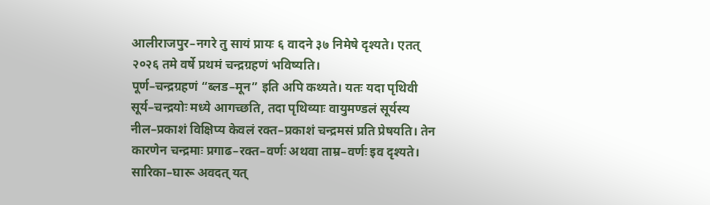आलीराजपुर–नगरे तु सायं प्रायः ६ वादने ३७ निमेषे दृश्यते। एतत् २०२६ तमे वर्षे प्रथमं चन्द्रग्रहणं भविष्यति।
पूर्ण–चन्द्रग्रहणं “ब्लड–मून” इति अपि कथ्यते। यतः यदा पृथिवी सूर्य–चन्द्रयोः मध्ये आगच्छति, तदा पृथिव्याः वायुमण्डलं सूर्यस्य नील–प्रकाशं विक्षिप्य केवलं रक्त–प्रकाशं चन्द्रमसं प्रति प्रेषयति। तेन कारणेन चन्द्रमाः प्रगाढ–रक्त–वर्णः अथवा ताम्र–वर्णः इव दृश्यते।
सारिका–घारू अवदत् यत्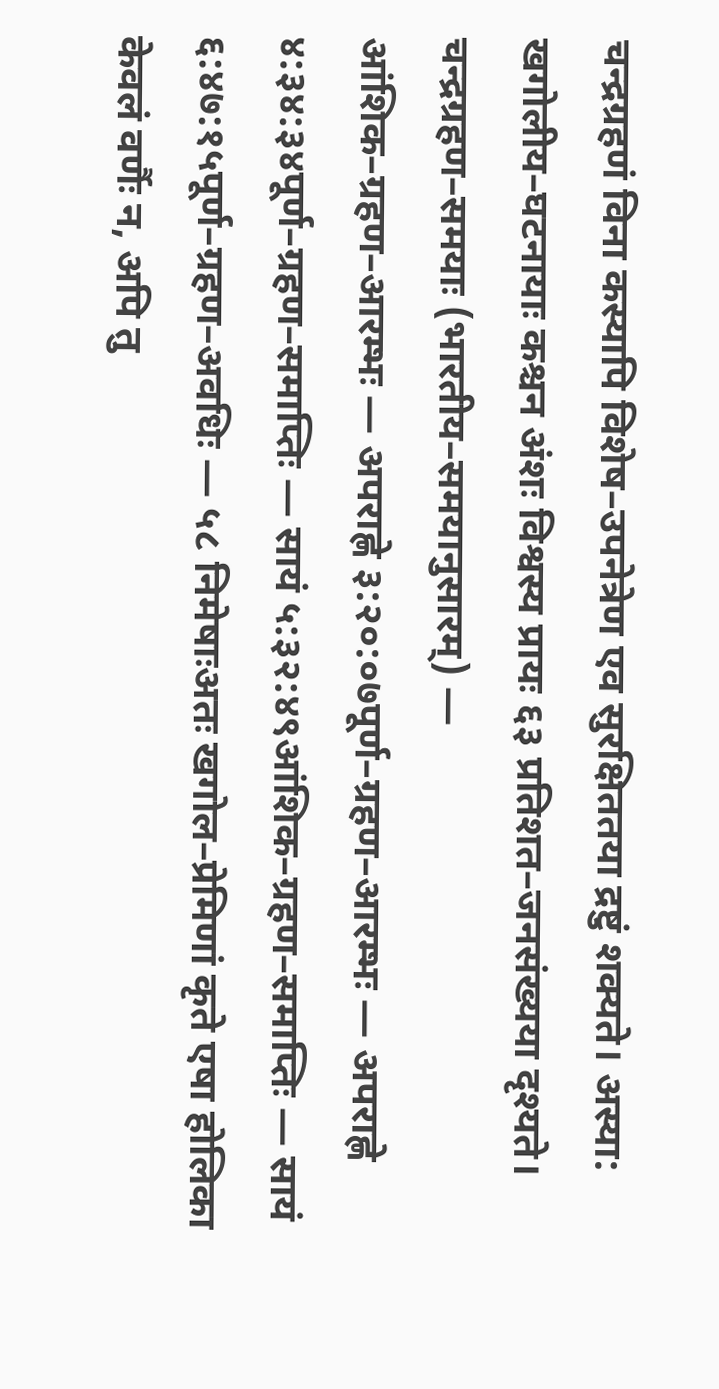चन्द्रग्रहणं विना कस्यापि विशेष–उपनेत्रेण एव सुरक्षिततया द्रष्टुं शक्यते। अस्या: खगोलीय–घटनायाः कश्चन अंशः विश्वस्य प्रायः ६३ प्रतिशत–जनसंख्यया दृश्यते।
चन्द्रग्रहण–समयाः (भारतीय–समयानुसारम्) —
आंशिक–ग्रहण–आरम्भः — अपराह्णे ३:२०:०७पूर्ण–ग्रहण–आरम्भः — अपराह्णे ४:३४:३४पूर्ण–ग्रहण–समाप्तिः — सायं ५:३२:४९आंशिक–ग्रहण–समाप्तिः — सायं ६:४७:१५पूर्ण–ग्रहण–अवधिः — ५८ निमेषाःअतः खगोल–प्रेमिणां कृते एषा होलिका केवलं वर्णैः न, अपि तु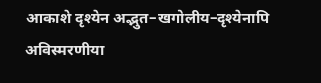आकाशे दृश्येन अद्भुत–खगोलीय–दृश्येनापि अविस्मरणीया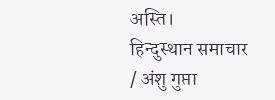अस्ति।
हिन्दुस्थान समाचार / अंशु गुप्ता